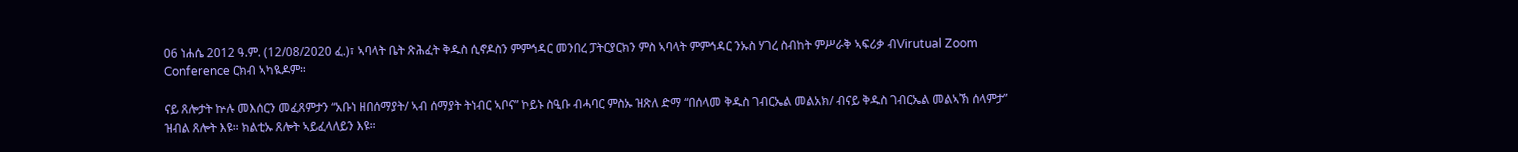06 ነሐሴ 2012 ዓ.ም. (12/08/2020 ፈ.)፣ ኣባላት ቤት ጽሕፈት ቅዱስ ሲኖዶስን ምምኅዳር መንበረ ፓትርያርክን ምስ ኣባላት ምምኅዳር ንኡስ ሃገረ ስብከት ምሥራቅ ኣፍሪቃ ብVirutual Zoom Conference ርክብ ኣካዪዶም።

ናይ ጸሎታት ኵሉ መእሰርን መፈጸምታን “አቡነ ዘበሰማያት/ ኣብ ሰማያት ትነብር ኣቦና” ኮይኑ ስዒቡ ብሓባር ምስኡ ዝጽለ ድማ “በሰላመ ቅዱስ ገብርኤል መልአክ/ ብናይ ቅዱስ ገብርኤል መልኣኽ ሰላምታ” ዝብል ጸሎት እዩ። ክልቲኡ ጸሎት ኣይፈላለይን እዩ።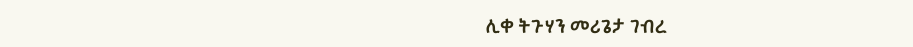ሊቀ ትጉሃን መሪጌታ ገብረ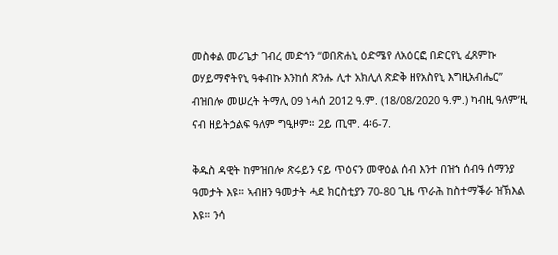መስቀል መሪጌታ ገብረ መድኅን “ወበጽሐኒ ዕድሜየ ለአዕርፎ በድርየኒ ፈጸምኩ ወሃይማኖትየኒ ዓቀብኩ እንከሰ ጽንሑ ሊተ አክሊለ ጽድቅ ዘየአስየኒ እግዚአብሔር” ብዝበሎ መሠረት ትማሊ 09 ነሓሰ 2012 ዓ.ም. (18/08/2020 ዓ.ም.) ካብዚ ዓለም’ዚ ናብ ዘይትኃልፍ ዓለም ግዒዞም። 2ይ ጢሞ. 4፡6-7.

ቅዱስ ዳዊት ከምዝበሎ ጽሩይን ናይ ጥዕናን መዋዕል ሰብ እንተ በዝኀ ሰብዓ ሰማንያ ዓመታት እዩ። ኣብዘን ዓመታት ሓደ ክርስቲያን 70-80 ጊዜ ጥራሕ ከስተማቕራ ዝኽእል እዩ። ንሳ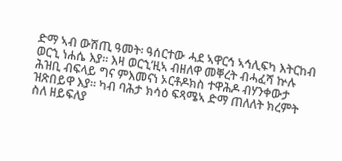ድማ ኣብ ውሽጢ ዓመት፡ ዓሰርተው ሓደ ኣዋርኅ ኣኅሊፍካ እትርከብ ወርኂ ነሐሴ እያ። እዛ ወርኂ’ዚኣ ብዘለዋ መቐረት ብሓፈሻ ኵሉ ሕዝቢ ብፍላይ ግና ምእመናነ ኦርቶዶክስ ተዋሕዶ ብሃንቀውታ ዝጽበይዋ እያ። ካብ ባሕታ ክሳዕ ፍጻሜኣ ድማ ጠለለት ክረምት ስለ ዘይፍለያ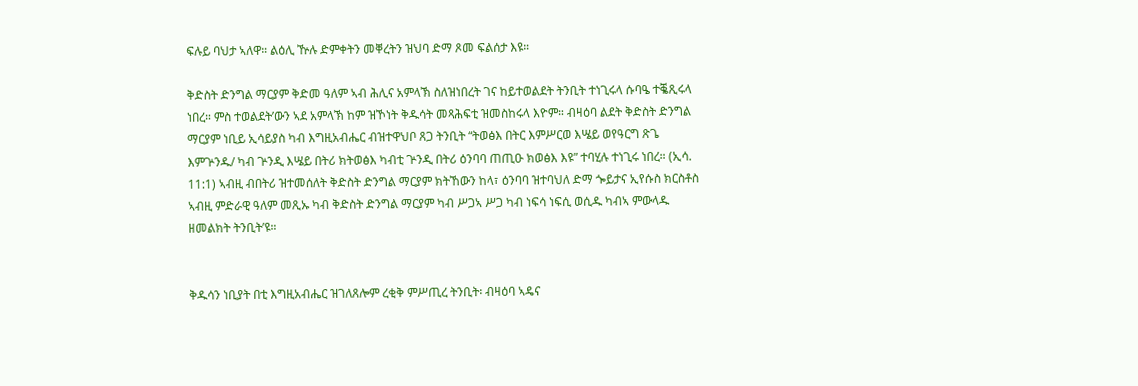ፍሉይ ባህታ ኣለዋ። ልዕሊ ዅሉ ድምቀትን መቐረትን ዝህባ ድማ ጾመ ፍልሰታ እዩ።

ቅድስት ድንግል ማርያም ቅድመ ዓለም ኣብ ሕሊና አምላኽ ስለዝነበረት ገና ከይተወልደት ትንቢት ተነጊሩላ ሱባዔ ተቘጺሩላ ነበረ። ምስ ተወልደት’ውን ኣደ አምላኽ ከም ዝኾነት ቅዱሳት መጻሕፍቲ ዝመስከሩላ እዮም። ብዛዕባ ልደት ቅድስት ድንግል ማርያም ነቢይ ኢሳይያስ ካብ እግዚአብሔር ብዝተዋህቦ ጸጋ ትንቢት “ትወፅእ በትር እምሥርወ እሤይ ወየዓርግ ጽጌ እምጕንዱ/ ካብ ጕንዲ እሤይ በትሪ ክትወፅእ ካብቲ ጕንዲ በትሪ ዕንባባ ጠጢዑ ክወፅእ እዩ” ተባሂሉ ተነጊሩ ነበረ። (ኢሳ. 11:1) ኣብዚ ብበትሪ ዝተመሰለት ቅድስት ድንግል ማርያም ክትኸውን ከላ፣ ዕንባባ ዝተባህለ ድማ ጐይታና ኢየሱስ ክርስቶስ ኣብዚ ምድራዊ ዓለም መጺኡ ካብ ቅድስት ድንግል ማርያም ካብ ሥጋኣ ሥጋ ካብ ነፍሳ ነፍሲ ወሲዱ ካብኣ ምውላዱ ዘመልክት ትንቢት’ዩ።


ቅዱሳን ነቢያት በቲ እግዚአብሔር ዝገለጸሎም ረቂቅ ምሥጢረ ትንቢት፡ ብዛዕባ ኣዴና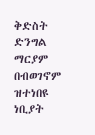ቅድስት ድንግል ማርያም በብወገኖም ዝተነበዩ ነቢያት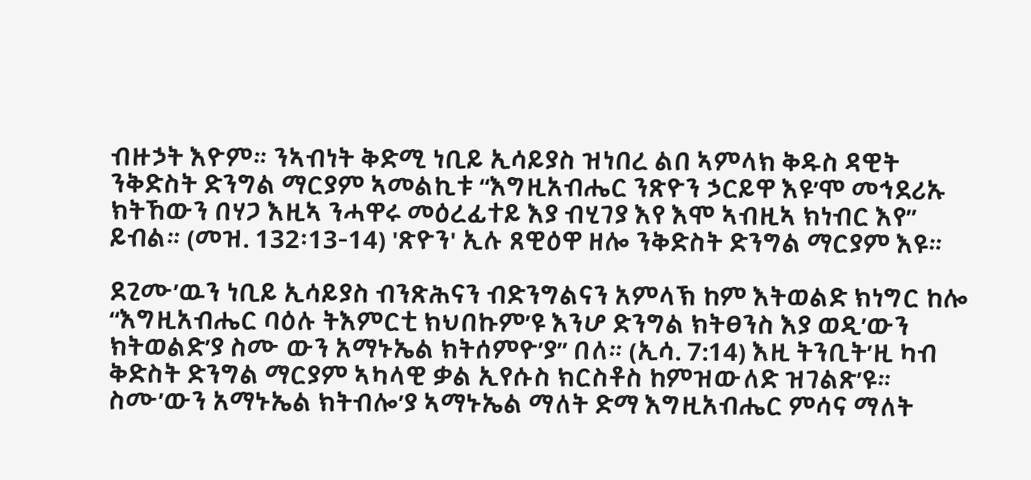ብዙኃት እዮም። ንኣብነት ቅድሚ ነቢይ ኢሳይያስ ዝነበረ ልበ ኣምላክ ቅዱስ ዳዊት ንቅድስት ድንግል ማርያም ኣመልኪቱ “እግዚአብሔር ንጽዮን ኃርይዋ እዩ’ሞ መኅደሪኡ ክትኸውን በሃጋ እዚኣ ንሓዋሩ መዕረፊተይ እያ ብሂገያ እየ እሞ ኣብዚኣ ክነብር እየ” ይብል። (መዝ. 132፡13-14) 'ጽዮን' ኢሉ ጸዊዕዋ ዘሎ ንቅድስት ድንግል ማርያም እዩ።

ደጊሙ’ዉን ነቢይ ኢሳይያስ ብንጽሕናን ብድንግልናን አምላኽ ከም እትወልድ ክነግር ከሎ “እግዚአብሔር ባዕሉ ትእምርቲ ክህበኩም’ዩ እንሆ ድንግል ክትፀንስ እያ ወዲ’ውን ክትወልድ’ያ ስሙ ውን አማኑኤል ክትሰምዮ’ያ” በለ። (ኢሳ. 7:14) እዚ ትንቢት’ዚ ካብ ቅድስት ድንግል ማርያም ኣካላዊ ቃል ኢየሱስ ክርስቶስ ከምዝውለድ ዝገልጽ’ዩ። ስሙ’ውን አማኑኤል ክትብሎ’ያ ኣማኑኤል ማለት ድማ እግዚአብሔር ምሳና ማለት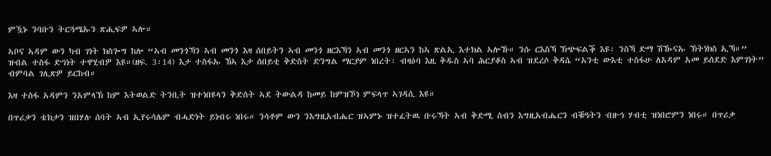ምዃኑ ንባቡን ትርጓሜኡን ጽሒፍዎ ኣሎ።

ኣቦና ኣዳም ውን ካብ ገነት ክስጐግ ከሎ “ኣብ መንጎኻን ኣብ መንጎ እዛ ሰበይትን ኣብ መንጎ ዘርእኻን ኣብ መንጎ ዘርኣን ከኣ ጽልኢ እተክል ኣሎኹ። ንሱ ርእስኻ ኽጭፍልቕ እዩ፡ ንስኻ ድማ ሽዀናኡ ኽትነክስ ኢኻ።” ዝብል ተስፋ ድኅነት ተዋሂብዎ እዩ።(ዘፍ. 3፡14) እታ ተስፋኡ ኸኣ እታ ሰበይቲ ቅድስት ድንግል ማርያም ነበረት፡ ብዛዕባ እዚ ቅዱስ ኣባ ሕርያቆስ ኣብ ዝደረሶ ቅዳሴ “አንቲ ውእቲ ተስፋሁ ለአዳም አመ ይሰደድ እምገነት” ብምባል ገሊጽዎ ይርከብ።

እዛ ተስፋ አዳምን ንአምላኽ ከም እትወልድ ትንቢት ዝተነበዩላን ቅድስት ኣደ ትውልዳ ከመይ ከምዝኾነ ምፍላጥ ኣገዳሲ እዩ።

በጥሪቃን ቴክታን ዝበሃሉ ሰባት ኣብ ኢየሩሳሌም ብሓድነት ይነብሩ ነበሩ። ንሳቶም ውን ንእግዚአብሔር ዝኣምኑ ዝተፈትዉ ቡሩኻት ኣብ ቅድሚ ሰብን እግዚአብሔርን ብቑዓትን ብዙኅ ሃብቲ ዝነበሮምን ነበሩ። በጥሪቃ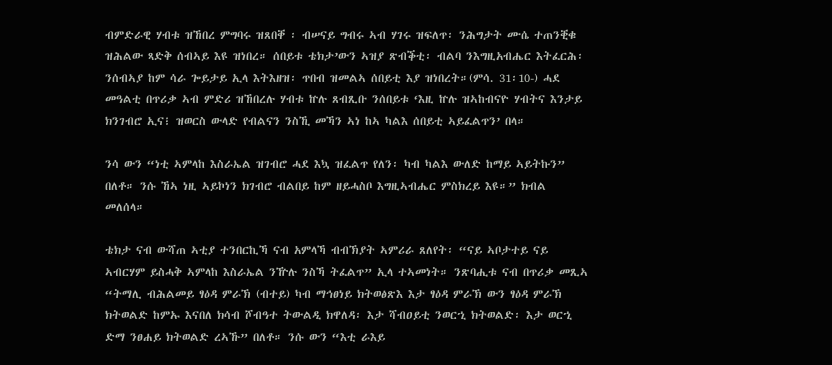ብምድራዊ ሃብቱ ዝኸበረ ምግባሩ ዝጸበቐ ፡ ብሠናይ ግብሩ ኣብ ሃገሩ ዝፍለጥ፡ ንሕግታት ሙሴ ተጠንቒቁ ዝሕልው ጻድቅ ሰብኣይ እዩ ዝነበረ። ሰበይቱ ቴክታ’ውን ኣዝያ ጽብቕቲ፡ ብልባ ንእግዚአብሔር እትፈርሕ፡ ንሰብኣያ ከም ሳራ ጐይታይ ኢላ እትእዘዝ፡ ጥበብ ዝመልኣ ሰበይቲ እያ ዝነበረት።(ምሳ. 31፡10-) ሓደ መዓልቲ በጥሪቃ ኣብ ምድሪ ዝኸበረሉ ሃብቱ ኵሉ ጸብጺቡ ንሰበይቱ ‘እዚ ኵሉ ዝኣከብናዮ ሃብትና እንታይ ክንገብሮ ኢና፧ ዝወርስ ውላድ የብልናን ንስኺ መኻን ኣነ ከኣ ካልእ ሰበይቲ ኣይፈልጥን’ በላ።

ንሳ ውን “ነቲ ኣምላከ እስራኤል ዝገብሮ ሓደ እኳ ዝፈልጥ የለን፡ ካብ ካልእ ውለድ ከማይ ኣይትኩን” በለቶ። ንሱ ኸኣ ነዚ ኣይኮነን ክገብሮ ብልበይ ከም ዘይሓስቦ እግዚኣብሔር ምስክረይ እዩ።” ክብል መለሰላ።

ቴክታ ናብ ውሻጠ ኣቲያ ተንበርኪኻ ናብ አምላኻ ብብኽያት ኣምሪራ ጸለየት፡ “ናይ ኣቦታተይ ናይ ኣብርሃም ይስሓቅ ኣምላከ እስራኤል ንዅሉ ንስኻ ትፈልጥ” ኢላ ተኣመነት። ንጽባሒቱ ናብ በጥሪቃ መጺኣ “ትማሊ ብሕልመይ ፃዕዳ ምራኽ (ብተይ) ካብ ማኅፀነይ ክትወፅጽእ እታ ፃዕዳ ምራኽ ውን ፃዕዳ ምራኽ ክትወልድ ከምኡ እናበለ ክሳብ ሾብዓተ ትውልዲ ክዋለዳ፡ እታ ሻብዐይቲ ንወርኂ ክትወልድ፡ እታ ወርኂ ድማ ንፀሐይ ክትወልድ ረኣኹ” በለቶ። ንሱ ውን “እቲ ራእይ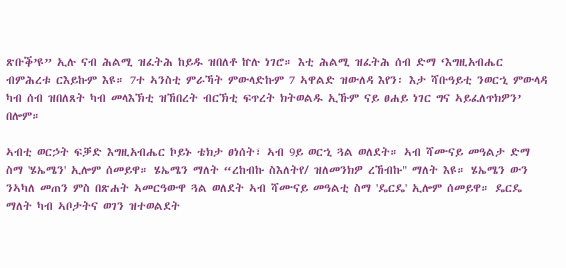ጽቡቕ’ዩ” ኢሉ ናብ ሕልሚ ዝፈትሕ ከይዱ ዝበለቶ ኵሉ ነገሮ። እቲ ሕልሚ ዝፈትሕ ሰብ ድማ ‘እግዚአብሔር ብምሕረቱ ርእይኩም እዩ። 7ተ ኣንስቲ ምራኻት ምውላድኩም 7 ኣዋልድ ዝውለዳ እየን፡ እታ ሻቡዓይቲ ንወርኂ ምውላዳ ካብ ሰብ ዝበለጸት ካብ መላእኽቲ ዝኸበረት ብርኽቲ ፍጥረት ክትወልዱ ኢኹም ናይ ፀሐይ ነገር ግና ኣይፈለጥክዎን’ በሎም።

ኣብቲ ወርኃት ፍቓድ እግዚአብሔር ኮይኑ ቴክታ ፀነሰት፣ ኣብ 9ይ ወርኂ ጓል ወለደት። ኣብ ሻሙናይ መዓልታ ድማ ስማ 'ሄኤሜን' ኢሎም ሰመይዋ። ሄኤሜን ማለት “ረከብኩ ስእለትየ/ ዝለመንክዎ ረኸብኩ" ማለት እዩ። ሄኤሜን ውን ንኣካለ መጠን ምስ በጽሐት ኣመርዓውዋ ጓል ወለደት ኣብ ሻሙናይ መዓልቲ ስማ 'ዴርዴ' ኢሎም ሰመይዋ። ዴርዴ ማለት ካብ ኣቦታትና ወገን ዝተወልደት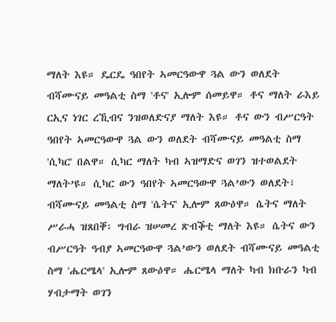ማለት እዩ። ዴርዴ ዓበየት ኣመርዓውዋ ጓል ውን ወለደት ብሻሙናይ መዓልቲ ስማ 'ቶና' ኢሎም ሰመይዋ። ቶና ማለት ራእይ ርኢና ነገር ረኺብና ንዝወለድናያ ማለት እዩ። ቶና ውን ብሥርዓት ዓበየት ኣመርዓውዋ ጓል ውን ወለደት ብሻሙናይ መዓልቲ ስማ 'ሲካር' በልዋ። ሲካር ማለት ካብ ኣዝማድና ወገን ዝተወልደት ማለት’ዩ። ሲካር ውን ዓበየት ኣመርዓውዋ ጓል’ውን ወለደት፣ ብሻሙናይ መዓልቲ ስማ 'ሴትና' ኢሎም ጸውዕዋ። ሴትና ማለት ሥራሓ ዝጸበቐ፡ ግብራ ዝሠመረ ጽብቕቲ ማለት እዩ። ሴትና ውን ብሥርዓት ዓብያ ኣመርዓውዋ ጓል’ውን ወለደት ብሻሙናይ መዓልቲ ስማ 'ሔርሜላ' ኢሎም ጸውዕዋ። ሔርሜላ ማለት ካብ ክቡራን ካብ ሃብታማት ወገን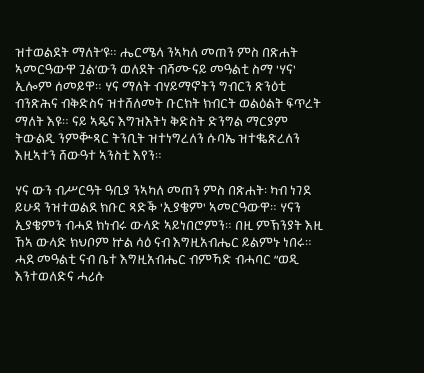ዝተወልደት ማለት’ዩ። ሔርሜላ ንኣካለ መጠን ምስ በጽሐት ኣመርዓውዋ ጓል’ውን ወለደት ብሻሙናይ መዓልቲ ስማ 'ሃና' ኢሎም ሰመይዋ። ሃና ማለት ብሃይማኖትን ግብርን ጽንዕቲ ብንጽሕና ብቅድስና ዝተሸለመት ቡርክት ክብርት ወልዕልት ፍጥረት ማለት እዩ። ናይ ኣዴና እግዝእትነ ቅድስት ድንግል ማርያም ትውልዲ ንምቝጻር ትንቢት ዝተነግረለን ሱባኤ ዝተቈጽረለን እዚኣተን ሸውዓተ ኣንስቲ እየን።

ሃና ውን ብሥርዓት ዓቢያ ንኣካለ መጠን ምስ በጽሐት፡ ካብ ነገደ ይሁዳ ንዝተወልደ ክቡር ጻድቕ 'ኢያቄም' ኣመርዓውዋ። ሃናን ኢያቄምን ብሓደ ክነብሩ ውላድ ኣይነበሮምን። በዚ ምኽንያት እዚ ኸኣ ውላድ ክህቦም ኵል ሳዕ ናብ እግዚአብሔር ይልምኑ ነበሩ። ሓደ መዓልቲ ናብ ቤተ እግዚአብሔር ብምኻድ ብሓባር “ወዲ እንተወለድና ሓሪሱ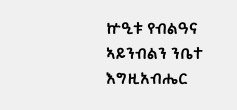ኵዒቱ የብልዓና ኣይንብልን ንቤተ እግዚአብሔር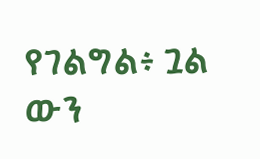የገልግል፥ ጓል ውን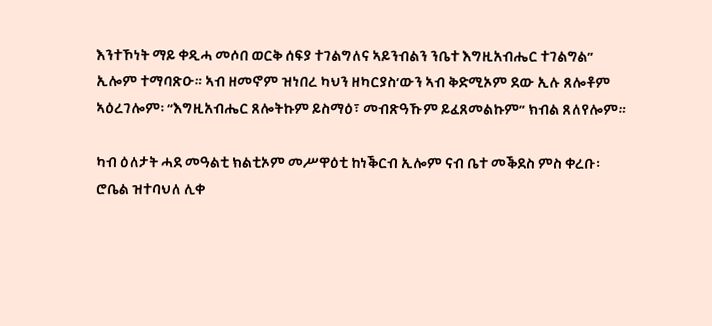እንተኾነት ማይ ቀዲሓ መሶበ ወርቅ ሰፍያ ተገልግለና ኣይንብልን ንቤተ እግዚአብሔር ተገልግል” ኢሎም ተማባጽዑ። ኣብ ዘመኖም ዝነበረ ካህን ዘካርያስ’ውን ኣብ ቅድሚኦም ደው ኢሉ ጸሎቶም ኣዕረገሎም፡ “እግዚአብሔር ጸሎትኩም ይስማዕ፣ መብጽዓኹም ይፈጸመልኩም” ክብል ጸለየሎም።

ካብ ዕለታት ሓደ መዓልቲ ክልቲኦም መሥዋዕቲ ከነቕርብ ኢሎም ናብ ቤተ መቕደስ ምስ ቀረቡ፡ ሮቤል ዝተባህለ ሊቀ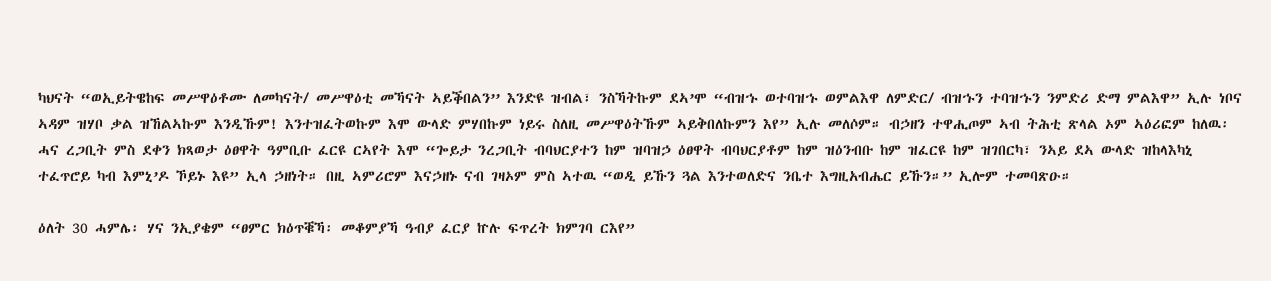ካህናት “ወኢይትዌከፍ መሥዋዕቶሙ ለመካናት/ መሥዋዕቲ መኻናት ኣይቕበልን’’ እንድዩ ዝብል፣ ንስኻትኩም ደኣ’ሞ “ብዝኁ ወተባዝኁ ወምልእዋ ለምድር/ ብዝኁን ተባዝኁን ንምድሪ ድማ ምልእዋ” ኢሉ ነቦና ኣዳም ዝሃቦ ቃል ዝኸልኣኩም እንዲኹም! እንተዝፈትወኩም እሞ ውላድ ምሃበኩም ነይሩ ስለዚ መሥዋዕትኹም ኣይቅበለኩምን እየ” ኢሉ መለሶም። ብኃዘን ተዋሒጦም ኣብ ትሕቲ ጽላል ኦም ኣዕሪፎም ከለዉ፡ ሓና ረጋቢት ምስ ደቀን ክጻወታ ዕፀዋት ዓምቢቡ ፈርዩ ርኣየት እሞ “ጐይታ ንረጋቢት ብባህርያተን ከም ዝባዝኃ ዕፀዋት ብባህርያቶም ከም ዝዕንብቡ ከም ዝፈርዩ ከም ዝገበርካ፣ ንኣይ ደኣ ውላድ ዝከላእካኒ ተፈጥሮይ ካብ እምኒ’ዶ ኾይኑ እዩ” ኢላ ኃዘነት። በዚ ኣምሪሮም እናኃዘኑ ናብ ገዛኦም ምስ ኣተዉ “ወዲ ይኹን ጓል እንተወለድና ንቤተ እግዚአብሔር ይኹን።’’ ኢሎም ተመባጽዑ።

ዕለት 30 ሓምሌ፡ ሃና ንኢያቄም “ፀምር ክዕጥቑኻ፡ መቆምያኻ ዓብያ ፈርያ ኵሉ ፍጥረት ክምገባ ርእየ”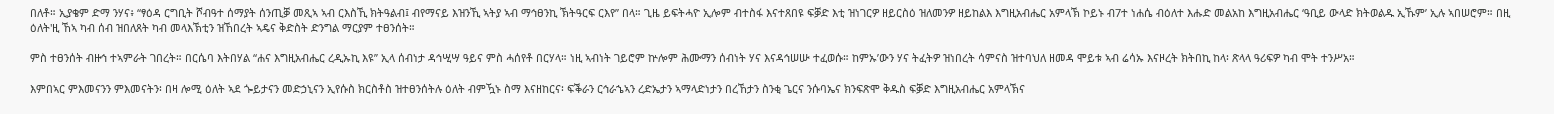በለቶ። ኢያቄም ድማ ንሃና፥ “ፃዕዳ ርግቢት ሾብዓተ ሰማያት ሰንጢቓ መጺኣ ኣብ ርእስኺ ክትዓልብ፤ ብየማናይ እዝንኺ ኣትያ ኣብ ማኅፀንኪ ኽትዓርፍ ርእየ” በላ። ጊዜ ይፍትሓዮ ኢሎም ብተስፋ እናተጸበዩ ፍቓድ እቲ ዝነገርዎ ዘይርስዕ ዝለመንዎ ዘይከልእ እግዚአብሔር አምላኽ ኮይኑ ብ7ተ ነሐሴ ብዕለተ እሑድ መልአከ እግዚአብሔር ‘ዓቢይ ውላድ ክትወልዱ ኢኹም’ ኢሉ ኣበሠሮም። በዚ ዕለት'ዚ ኸኣ ካብ ሰብ ዝበለጸት ካብ መላእኽቲን ዝኸበረት ኣዴና ቅድስት ድንግል ማርያም ተፀንሰት።

ምስ ተፀንሰት ብዙኅ ተኣምራት ገበረት። በርሴባ እትበሃል “ሐና እግዚአብሔር ረዲኡኪ እዩ’’ ኢላ ሰብነታ ዳኅሢሣ ዓይና ምስ ሓሰየቶ በርሃላ። ነዚ ኣብነት ገይሮም ኵሎም ሕሙማን ሰብነት ሃና እናዳኅሠሡ ተፈወሱ። ከምኡ’ውን ሃና ትፈትዎ ዝነበረት ሳምናስ ዝተባህለ ዘመዳ ሞይቱ ኣብ ሬሳኡ እናዞረት ክትበኪ ከላ፡ ጽላላ ዓሪፍዎ ካብ ሞት ተንሥአ።

እምበኣር ምእመናንን ምእመናትን፡ በዛ ሎሚ ዕለት ኣደ ጐይታናን መድኃኒናን ኢየሱስ ክርስቶስ ዝተፀንሰትሉ ዕለት ብምዃኑ ስማ እናዘከርና፡ ፍቕራን ርኅራኄኣን ረድኤታን ኣማላድነታን በረኸታን ስንቂ ጌርና ንሱባኤና ክንፍጽሞ ቅዱስ ፍቓድ እግዚአብሔር አምላኽና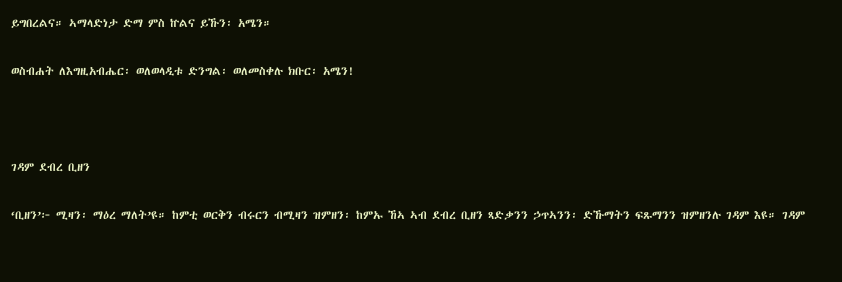ይግበረልና። ኣማላድነታ ድማ ምስ ኵልና ይኹን፡ አሜን።

ወስብሐት ለእግዚአብሔር፡ ወለወላዲቱ ድንግል፡ ወለመስቀሉ ክቡር፡ አሜን!



ገዳም ደብረ ቢዘን

‘ቢዘን’፦ ሚዛን፡ ማዕረ ማለት’ዩ። ከምቲ ወርቅን ብሩርን ብሚዛን ዝምዘን፡ ከምኡ ኸኣ ኣብ ደብረ ቢዘን ጻድቃንን ኃጥኣንን፡ ድኹማትን ፍጹማንን ዝምዘንሉ ገዳም እዩ። ገዳም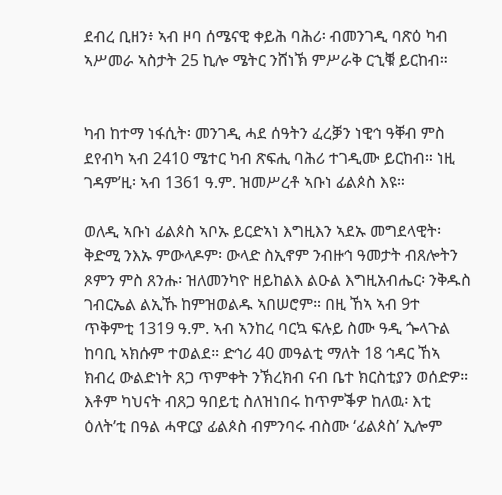ደብረ ቢዘን፥ ኣብ ዞባ ሰሜናዊ ቀይሕ ባሕሪ፡ ብመንገዲ ባጽዕ ካብ ኣሥመራ ኣስታት 25 ኪሎ ሜትር ንሸነኽ ምሥራቅ ርኂቑ ይርከብ።


ካብ ከተማ ነፋሲት፡ መንገዲ ሓደ ሰዓትን ፈረቓን ነዊኅ ዓቐብ ምስ ደየብካ ኣብ 2410 ሜተር ካብ ጽፍሒ ባሕሪ ተገዲሙ ይርከብ። ነዚ ገዳም’ዚ፡ ኣብ 1361 ዓ.ም. ዝመሥረቶ ኣቡነ ፊልጶስ እዩ።

ወለዲ ኣቡነ ፊልጶስ ኣቦኡ ይርድኣነ እግዚእን ኣደኡ መግደላዊት፡ ቅድሚ ንእኡ ምውላዶም፡ ውላድ ስኢኖም ንብዙኅ ዓመታት ብጸሎትን ጾምን ምስ ጸንሑ፡ ዝለመንካዮ ዘይከልእ ልዑል እግዚአብሔር፡ ንቅዱስ ገብርኤል ልኢኹ ከምዝወልዱ ኣበሠሮም። በዚ ኸኣ ኣብ 9ተ ጥቅምቲ 1319 ዓ.ም. ኣብ ኣንከረ ባርኳ ፍሉይ ስሙ ዓዲ ጐላጉል ከባቢ ኣክሱም ተወልደ። ድኅሪ 40 መዓልቲ ማለት 18 ኅዳር ኸኣ ክብረ ውልድነት ጸጋ ጥምቀት ንኽረክብ ናብ ቤተ ክርስቲያን ወሰድዎ። እቶም ካህናት ብጸጋ ዓበይቲ ስለዝነበሩ ከጥምቕዎ ከለዉ፡ እቲ ዕለት’ቲ በዓል ሓዋርያ ፊልጶስ ብምንባሩ ብስሙ ‘ፊልጶስ’ ኢሎም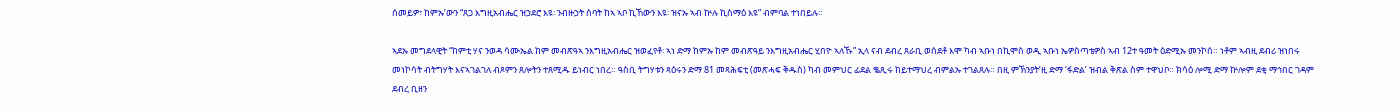ሰመይዎ፣ ከምኡ’ውን “ጸጋ እግዚአብሔር ዝኃደሮ እዩ፡ ንብዙኃት ሰባት ከኣ ኣቦ ኪኸውን እዩ፡ ዝናኡ ኣብ ኵሉ ኪስማዕ እዩ” ብምባል ተነበይሉ።

ኣደኡ መግደላዊት “ከምቲ ሃና ንወዳ ሳሙኤል ከም መብጽዓኣ ንእግዚአብሔር ዝወፈየቶ፡ ኣነ ድማ ከምኡ ከም መብጽዓይ ንእግዚአብሔር ሂበዮ ኣለኹ” ኢላ ናብ ደብረ ጸራቢ ወሰደቶ እሞ ካብ ኣቡነ በኪሞስ ወዲ ኣቡነ ኤዎስጣቴዎስ ኣብ 12ተ ዓመት ዕድሚኡ መንኮሰ። ነቶም ኣብዚ ደብሪ ዝነበሩ መነኮሳት ብትግሃት እናኣገልገለ ብጾምን ጸሎትን ተጸሚዱ ይነብር ነበረ። ዓስቢ ትግሃቱን ጻዕሩን ድማ 81 መጻሕፍቲ (መጽሓፍ ቅዱስ) ካብ መምህር ፊደል ቈጺሩ ከይተማህረ ብምልኡ ተገልጸሉ። በዚ ምኽንያት’ዚ ድማ ‘ፋድል’ ዝብል ቅጽል ስም ተዋህቦ። ክሳዕ ሎሚ ድማ ኵሎም ደቂ ማኅበር ገዳም ደብረ ቢዘን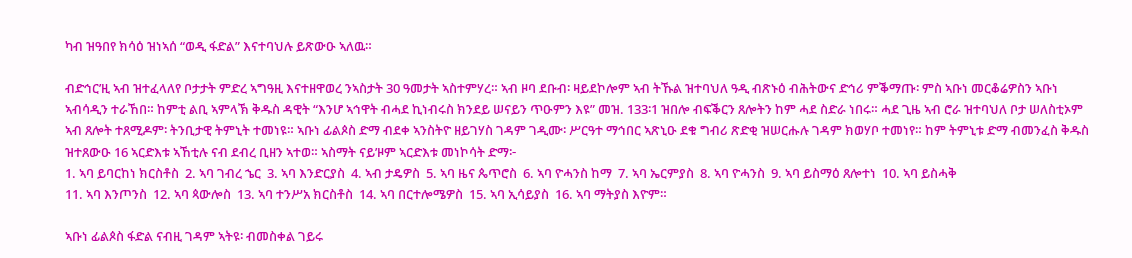ካብ ዝዓበየ ክሳዕ ዝነኣሰ “ወዲ ፋድል” እናተባህሉ ይጽውዑ ኣለዉ።

ብድኅር’ዚ ኣብ ዝተፈላለየ ቦታታት ምድረ ኣግዓዚ እናተዘዋወረ ንኣስታት 30 ዓመታት ኣስተምሃረ። ኣብ ዞባ ደቡብ፡ ዛይደኮሎም ኣብ ትኹል ዝተባህለ ዓዲ ብጽኑዕ ብሕትውና ድኅሪ ምቕማጡ፡ ምስ ኣቡነ መርቆሬዎስን ኣቡነ ኣብሳዲን ተራኸበ። ከምቲ ልቢ ኣምላኽ ቅዱስ ዳዊት “እንሆ ኣኅዋት ብሓደ ኪነብሩስ ክንደይ ሠናይን ጥዑምን እዩ” መዝ. 133፡1 ዝበሎ ብፍቕርን ጸሎትን ከም ሓደ ስድራ ነበሩ። ሓደ ጊዜ ኣብ ሮራ ዝተባህለ ቦታ ሠለስቲኦም ኣብ ጸሎት ተጸሚዶም፡ ትንቢታዊ ትምኒት ተመነዩ። ኣቡነ ፊልጶስ ድማ ብደቀ ኣንስትዮ ዘይገሃስ ገዳም ገዲሙ፡ ሥርዓተ ማኅበር ኣጽኒዑ ደቁ ግብሪ ጽድቂ ዝሠርሑሉ ገዳም ክወሃቦ ተመነየ። ከም ትምኒቱ ድማ ብመንፈስ ቅዱስ ዝተጸውዑ 16 ኣርድእቱ ኣኸቲሉ ናብ ደብረ ቢዘን ኣተወ። ኣስማት ናይ’ዞም ኣርድእቱ መነኮሳት ድማ፦
1. ኣባ ይባርከነ ክርስቶስ  2. ኣባ ገብረ ኄር  3. ኣባ እንድርያስ  4. ኣብ ታዴዎስ  5. ኣባ ዜና ጴጥሮስ  6. ኣባ ዮሓንስ ከማ  7. ኣባ ኤርምያስ  8. ኣባ ዮሓንስ  9. ኣባ ይስማዕ ጸሎተነ  10. ኣባ ይስሓቅ
11. ኣባ እንጦንስ  12. ኣባ ጳውሎስ  13. ኣባ ተንሥአ ክርስቶስ  14. ኣባ በርተሎሜዎስ  15. ኣባ ኢሳይያስ  16. ኣባ ማትያስ እዮም።

ኣቡነ ፊልጶስ ፋድል ናብዚ ገዳም ኣትዩ፡ ብመስቀል ገይሩ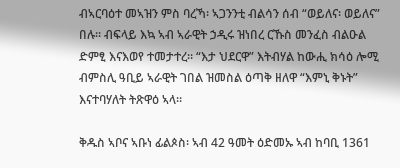ብኣርባዕተ መኣዝን ምስ ባረኻ፡ ኣጋንንቲ ብልሳን ሰብ “ወይለና፡ ወይለና” በሉ። ብፍላይ እኳ ኣብ ኣራዊት ኃዲሩ ዝነበረ ርኹስ መንፈስ ብልዑል ድምፂ እናእወየ ተመታተረ። “እታ ህደርዋ” እትብሃል ከውሒ ክሳዕ ሎሚ ብምስሊ ዓቢይ ኣራዊት ገበል ዝመስል ዕጣቅ ዘለዋ “እምኒ ቅኑት” እናተባሃለት ትጽዋዕ ኣላ።

ቅዱስ ኣቦና ኣቡነ ፊልጶስ፡ ኣብ 42 ዓመት ዕድመኡ ኣብ ከባቢ 1361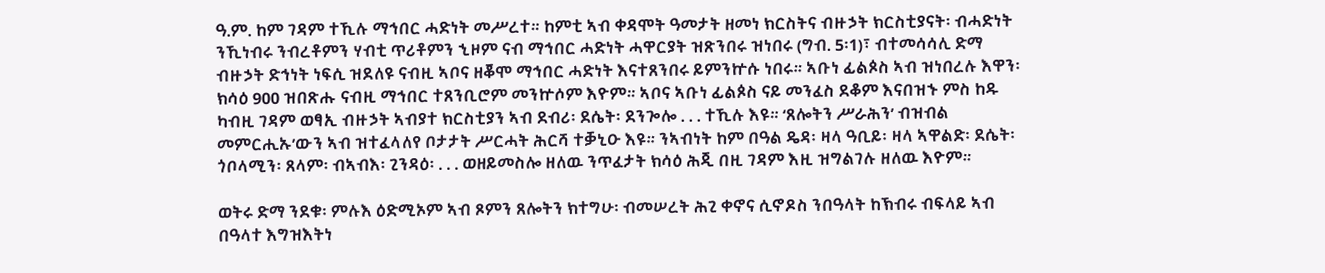ዓ.ም. ከም ገዳም ተኺሉ ማኅበር ሓድነት መሥረተ። ከምቲ ኣብ ቀዳሞት ዓመታት ዘመነ ክርስትና ብዙኃት ክርስቲያናት፡ ብሓድነት ንኺነብሩ ንብረቶምን ሃብቲ ጥሪቶምን ኂዞም ናብ ማኅበር ሓድነት ሓዋርያት ዝጽንበሩ ዝነበሩ (ግብ. 5፡1)፣ ብተመሳሳሊ ድማ ብዙኃት ድኅነት ነፍሲ ዝደለዩ ናብዚ ኣቦና ዘቖሞ ማኅበር ሓድነት እናተጸንበሩ ይምንኵሱ ነበሩ። ኣቡነ ፊልጶስ ኣብ ዝነበረሉ እዋን፡ ክሳዕ 900 ዝበጽሑ ናብዚ ማኅበር ተጸንቢሮም መንኵሶም እዮም። ኣቦና ኣቡነ ፊልጶስ ናይ መንፈስ ደቆም እናበዝኁ ምስ ከዱ ካብዚ ገዳም ወፃኢ ብዙኃት ኣብያተ ክርስቲያን ኣብ ደብሪ፡ ደሴት፡ ደንጐሎ . . . ተኺሉ እዩ። ‘ጸሎትን ሥራሕን’ ብዝብል መምርሒኡ’ውን ኣብ ዝተፈላለየ ቦታታት ሥርሓት ሕርሻ ተቓኒዑ እዩ። ንኣብነት ከም በዓል ዴዳ፡ ዛላ ዓቢይ፡ ዛላ ኣዋልድ፡ ደሴት፡ ጎቦላሚን፡ ጸላም፡ ብኣብእ፡ ጊንዳዕ፡ . . . ወዘይመስሎ ዘለዉ ንጥፈታት ክሳዕ ሕጂ በዚ ገዳም እዚ ዝግልገሉ ዘለዉ እዮም።

ወትሩ ድማ ንደቁ፡ ምሉእ ዕድሚኦም ኣብ ጾምን ጸሎትን ክተግሁ፡ ብመሠረት ሕጊ ቀኖና ሲኖዶስ ንበዓላት ከኽብሩ ብፍላይ ኣብ በዓላተ እግዝእትነ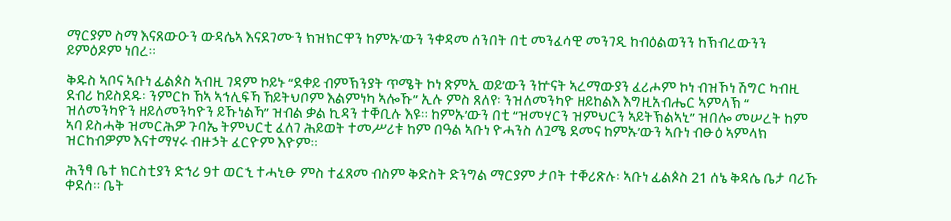ማርያም ስማ እናጸውዑን ውዳሴኣ እናደገሙን ክዝክርዋን ከምኡ’ውን ንቀዳመ ሰንበት በቲ መንፈሳዊ መንገዲ ከብዕልወንን ከኽብረውንን ይምዕዶም ነበረ።

ቅዱስ ኣቦና ኣቡነ ፊልጶስ ኣብዚ ገዳም ኮይኑ “ደቀይ ብምኽንያት ጥሜት ኮነ ጽምኢ ወይ’ውን ንኵናት ኣረማውያን ፈሪሖም ኮነ ብዝኾነ ሽግር ካብዚ ደብሪ ከይስደዱ፡ ንምርኮ ኸኣ ኣኅሊፍኻ ኸይትህቦም እልምነካ ኣሎኹ” ኢሉ ምስ ጸለየ፡ ንዝለመንካዮ ዘይከልእ እግዚአብሔር ኣምላኽ “ ዝለመንካዮን ዘይለመንካዮን ይኹነልኻ” ዝብል ቃል ኪዳን ተቐቢሉ እዩ። ከምኡ’ውን በቲ “ዝመሃርን ዝምህርን ኣይትኽልኣኒ” ዝበሎ መሠረት ከም ኣባ ይስሓቅ ዝመርሕዎ ጉባኤ ትምህርቲ ፈለገ ሕይወት ተመሥሪቱ ከም በዓል ኣቡነ ዮሓንስ ለጓሜ ደመና ከምኡ’ውን ኣቡነ ብፁዕ ኣምላክ ዝርከብዎም እናተማሃሩ ብዙኃት ፈርዮም እዮም።

ሕንፃ ቤተ ክርስቲያን ድኅሪ 9ተ ወርኂ ተሓኒፁ ምስ ተፈጸመ ብስም ቅድስት ድንግል ማርያም ታቦት ተቐሪጽሉ፡ ኣቡነ ፊልጶስ 21 ሰኔ ቅዳሴ ቤታ ባሪኹ ቀደሰ። ቤት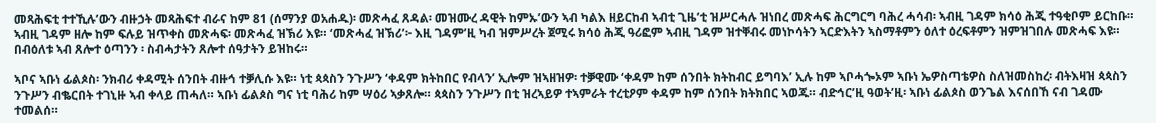መጻሕፍቲ ተተኺሉ’ውን ብዙኃት መጻሕፍተ ብራና ከም 81 (ሰማንያ ወአሐዱ)፡ መጽሓፈ ጸዳል፡ መዝሙረ ዳዊት ከምኡ’ውን ኣብ ካልእ ዘይርከብ ኣብቲ ጊዜ’ቲ ዝሥርሓሉ ዝነበረ መጽሓፍ ሕርግርግ ባሕረ ሓሳብ፡ ኣብዚ ገዳም ክሳዕ ሕጂ ተዓቂቦም ይርከቡ። ኣብዚ ገዳም ዘሎ ከም ፍሉይ ዝጥቀስ መጽሓፍ፡ መጽሓፈ ዝኽሪ እዩ። ‘መጽሓፈ ዝኽሪ’፦ እዚ ገዳም’ዚ ካብ ዝምሥረት ጀሚሩ ክሳዕ ሕጂ ዓሪፎም ኣብዚ ገዳም ዝተቐብሩ መነኮሳትን ኣርድእትን ኣስማቶምን ዕለተ ዕረፍቶምን ዝምዝገበሉ መጽሓፍ እዩ። በብዕለቱ ኣብ ጸሎተ ዕጣንን ፡ ስብሓታትን ጸሎተ ሰዓታትን ይዝከሩ።

ኣቦና ኣቡነ ፊልጶስ፡ ንክብሪ ቀዳሚት ሰንበት ብዙኅ ተቓሊሱ እዩ። ነቲ ጳጳስን ንጉሥን ‘ቀዳም ክትከበር የብላን’ ኢሎም ዝኣዘዝዎ፡ ተቓዊሙ ‘ቀዳም ከም ሰንበት ክትከብር ይግባእ’ ኢሉ ከም ኣቦሓጐኦም ኣቡነ ኤዎስጣቴዎስ ስለዝመስከረ፡ ብትእዛዝ ጳጳስን ንጉሥን ብቈርበት ተገኒዙ ኣብ ቀላይ ጠሓለ። ኣቡነ ፊልጶስ ግና ነቲ ባሕሪ ከም ሣዕሪ ኣቃጸሎ። ጳጳስን ንጉሥን በቲ ዝረኣይዎ ተኣምራት ተረቲዖም ቀዳም ከም ሰንበት ክትክበር ኣወጁ። ብድኅር’ዚ ዓወት’ዚ፡ ኣቡነ ፊልጶስ ወንጌል እናሰበኸ ናብ ገዳሙ ተመልሰ።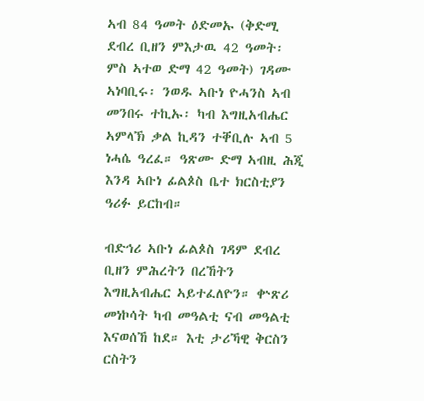ኣብ 84 ዓመት ዕድመኡ (ቅድሚ ደብረ ቢዘን ምእታዉ 42 ዓመት፡ ምስ ኣተወ ድማ 42 ዓመት) ገዳሙ ኣነባቢሩ፡ ንወዱ ኣቡነ ዮሓንስ ኣብ መንበሩ ተኪኡ፡ ካብ እግዚአብሔር ኣምላኽ ቃል ኪዳን ተቐቢሉ ኣብ 5 ነሓሴ ዓረፈ። ዓጽሙ ድማ ኣብዚ ሕጂ እንዳ ኣቡነ ፊልጶስ ቤተ ክርስቲያን ዓሪፉ ይርከብ።

ብድኅሪ ኣቡነ ፊልጶስ ገዳም ደብረ ቢዘን ምሕረትን በረኸትን እግዚአብሔር ኣይተፈለዮን። ቍጽሪ መነኮሳት ካብ መዓልቲ ናብ መዓልቲ እናወሰኸ ከደ። እቲ ታሪኻዊ ቅርስን ርስትን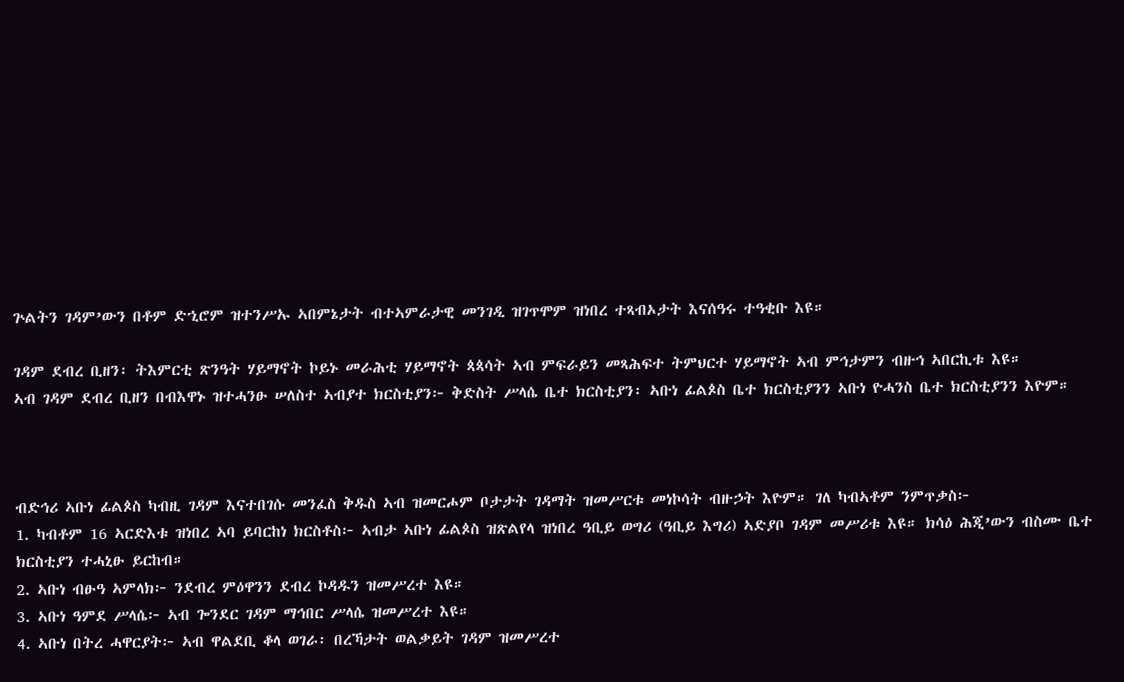ጕልትን ገዳም’ውን በቶም ድኂሮም ዝተንሥኡ ኣበምኔታት ብተኣምራታዊ መንገዲ ዝገጥሞም ዝነበረ ተጻብኦታት እናሰዓሩ ተዓቂቡ እዩ።

ገዳም ደብረ ቢዘን፡ ትእምርቲ ጽንዓት ሃይማኖት ኮይኑ መራሕቲ ሃይማኖት ጳጳሳት ኣብ ምፍራይን መጻሕፍተ ትምህርተ ሃይማኖት ኣብ ምኅታምን ብዙኅ ኣበርኪቱ እዩ።
ኣብ ገዳም ደብረ ቢዘን በብእዋኑ ዝተሓንፁ ሠለስተ ኣብያተ ክርስቲያን፦ ቅድስት ሥላሴ ቤተ ክርስቲያን፡ ኣቡነ ፊልጶስ ቤተ ክርስቲያንን ኣቡነ ዮሓንስ ቤተ ክርስቲያንን እዮም።



ብድኅሪ ኣቡነ ፊልጶስ ካብዚ ገዳም እናተበገሱ መንፈስ ቅዱስ ኣብ ዝመርሖም ቦታታት ገዳማት ዝመሥርቱ መነኮሳት ብዙኃት እዮም። ገለ ካብኣቶም ንምጥቃስ፦
1. ካብቶም 16 ኣርድእቱ ዝነበረ ኣባ ይባርከነ ክርስቶስ፦ ኣብታ ኣቡነ ፊልጶስ ዝጽልየላ ዝነበረ ዓቢይ ወግሪ (ዓቢይ እግሪ) ኣድያቦ ገዳም መሥሪቱ እዩ። ክሳዕ ሕጂ’ውን ብስሙ ቤተ ክርስቲያን ተሓኒፁ ይርከብ።
2. ኣቡነ ብፁዓ ኣምላክ፦ ንደብረ ምዕዋንን ደብረ ኮዳዱን ዝመሥረተ እዩ።
3. ኣቡነ ዓምደ ሥላሴ፦ ኣብ ጐንደር ገዳም ማኅበር ሥላሴ ዝመሥረተ እዩ።
4. ኣቡነ በትረ ሓዋርያት፦ ኣብ ዋልደቢ ቆላ ወገራ፡ በረኻታት ወልቃይት ገዳም ዝመሥረተ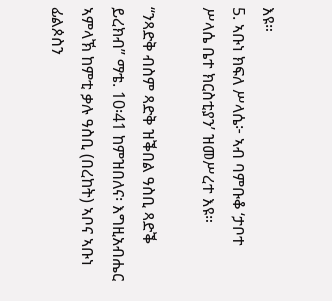እዩ።
5. ኣቡነ ክፍለ ሥላሴ፦ ኣብ ባምቡቆ ‘ታቦተ ሥላሴ ቤተ ክርስቲያን’ ዝመሥረተ እዩ።

“ንጻድቅ ብስም ጻድቅ ዝቕበል ዓስቢ ጻድቕ ይረክብ” ማቴ. 10፡41 ከምዝበለና፡ እግዚአብሔር ኣምላኽ ከምቲ ቃሉ ዓስቢ (በረከት) ኣቦና ኣቡነ ፊልጶስን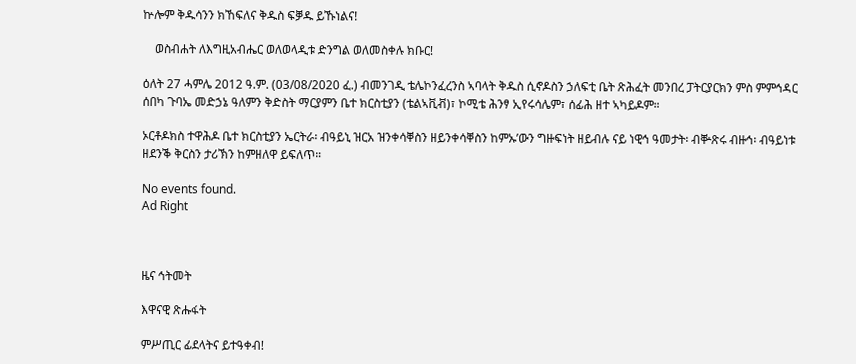ኵሎም ቅዱሳንን ክኸፍለና ቅዱስ ፍቓዱ ይኹነልና!

    ወስብሐት ለእግዚአብሔር ወለወላዲቱ ድንግል ወለመስቀሉ ክቡር!

ዕለት 27 ሓምሌ 2012 ዓ.ም. (03/08/2020 ፈ.) ብመንገዲ ቴሌኮንፈረንስ ኣባላት ቅዱስ ሲኖዶስን ኃለፍቲ ቤት ጽሕፈት መንበረ ፓትርያርክን ምስ ምምኅዳር ሰበካ ጉባኤ መድኃኔ ዓለምን ቅድስት ማርያምን ቤተ ክርስቲያን (ቴልኣቪቭ)፣ ኮሚቴ ሕንፃ ኢየሩሳሌም፣ ሰፊሕ ዘተ ኣካይዶም።

ኦርቶዶክስ ተዋሕዶ ቤተ ክርስቲያን ኤርትራ፡ ብዓይኒ ዝርአ ዝንቀሳቐስን ዘይንቀሳቐስን ከምኡ’ውን ግዙፍነት ዘይብሉ ናይ ነዊኅ ዓመታት፡ ብቝጽሩ ብዙኅ፡ ብዓይነቱ ዘደንቕ ቅርስን ታሪኽን ከምዘለዋ ይፍለጥ።

No events found.
Ad Right



ዜና ኅትመት

እዋናዊ ጽሑፋት

ምሥጢር ፊደላትና ይተዓቀብ!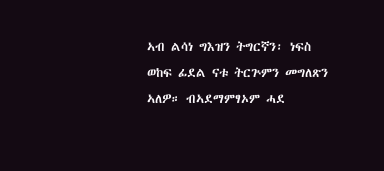ኣብ ልሳነ ግእዝን ትግርኛን፡ ነፍስ ወከፍ ፊደል ናቱ ትርጕምን መግለጽን ኣለዎ። ብኣደማምፃኦም ሓደ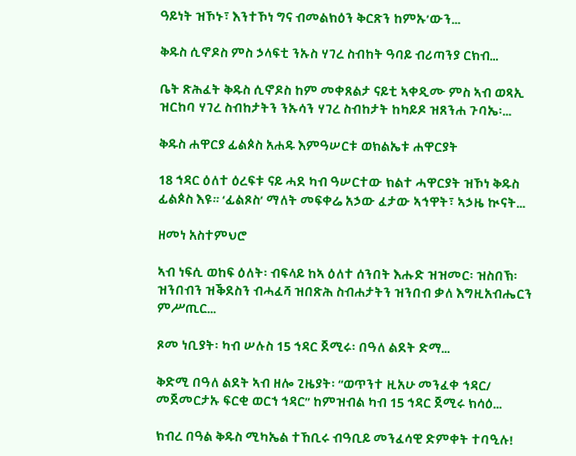ዓይነት ዝኾኑ፣ እንተኾነ ግና ብመልክዕን ቅርጽን ከምኡ’ውን...

ቅዱስ ሲኖዶስ ምስ ኃላፍቲ ንኡስ ሃገረ ስብከት ዓባይ ብሪጣንያ ርክብ…

ቤት ጽሕፈት ቅዱስ ሲኖዶስ ከም መቀጸልታ ናይቲ ኣቀዲሙ ምስ ኣብ ወጻኢ ዝርከባ ሃገረ ስብከታትን ንኡሳን ሃገረ ስብከታት ከካይዶ ዝጸንሐ ጉባኤ፡...

ቅዱስ ሐዋርያ ፊልጶስ አሐዱ እምዓሠርቱ ወክልኤቱ ሐዋርያት

18 ኅዳር ዕለተ ዕረፍቱ ናይ ሓደ ካብ ዓሠርተው ክልተ ሓዋርያት ዝኾነ ቅዱስ ፊልጶስ እዩ። ‘ፊልጾስ’ ማለት መፍቀሬ አኃው ፈታው ኣኅዋት፣ ኣኃዜ ኲናት...

ዘመነ አስተምህሮ

ኣብ ነፍሲ ወከፍ ዕለት፡ ብፍላይ ከኣ ዕለተ ሰንበት እሑድ ዝዝመር፡ ዝስበኽ፡ ዝንበብን ዝቕደስን ብሓፈሻ ዝበጽሕ ስብሐታትን ዝንበብ ቃለ እግዚአብሔርን ምሥጢር...

ጾመ ነቢያት፡ ካብ ሠሉስ 15 ኅዳር ጀሚሩ፡ በዓለ ልደት ድማ…

ቅድሚ በዓለ ልደት ኣብ ዘሎ ጊዜያት፡ “ወጥንተ ዚአሁ መንፈቀ ኅዳር/ መጀመርታኡ ፍርቂ ወርኀ ኅዳር” ከምዝብል ካብ 15 ኅዳር ጀሚሩ ክሳዕ...

ክብረ በዓል ቅዱስ ሚካኤል ተኸቢሩ ብዓቢይ መንፈሳዊ ድምቀት ተባዒሉ!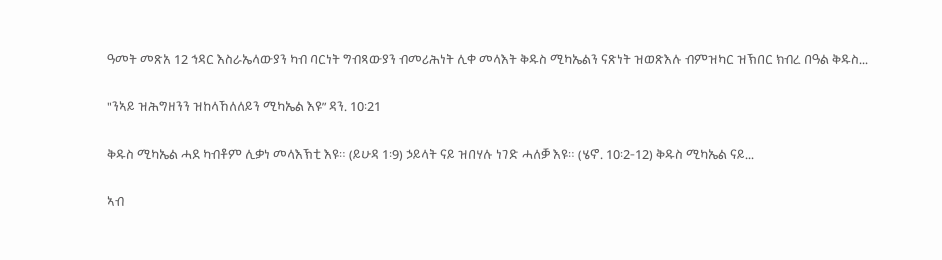ዓመት መጽአ 12 ኅዳር እስራኤላውያን ካብ ባርነት ግብጻውያን ብመሪሕነት ሊቀ መላእት ቅዱስ ሚካኤልን ናጽነት ዝወጽእሉ ብምዝካር ዝኽበር ክብረ በዓል ቅዱስ...

"ንኣይ ዝሕግዘንን ዝከላኸለለይን ሚካኤል እዩ” ዳን. 10፡21

ቅዱስ ሚካኤል ሓደ ካብቶም ሊቃነ መላእኽቲ እዩ። (ይሁዳ 1፡9) ኃይላት ናይ ዝበሃሉ ነገድ ሓለቓ እዩ። (ሄኖ. 10፡2-12) ቅዱስ ሚካኤል ናይ...

ኣብ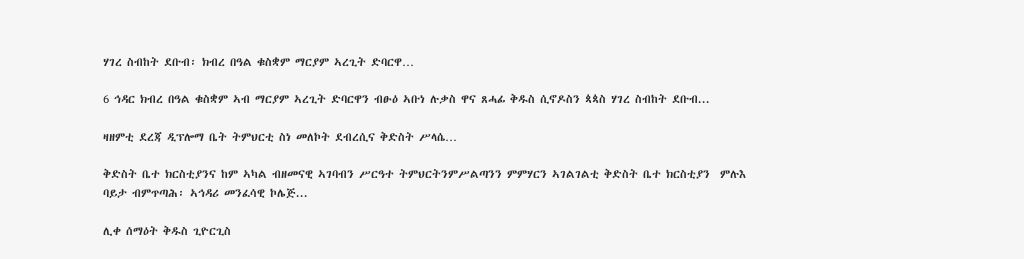ሃገረ ስብከት ደቡብ፡ ክብረ በዓል ቁስቋም ማርያም ኣረጊት ድባርዋ…

6 ኅዳር ክብረ በዓል ቁስቋም ኣብ ማርያም ኣረጊት ድባርዋን ብፁዕ ኣቡነ ሉቃስ ዋና ጸሓፊ ቅዱስ ሲኖዶስን ጳጳስ ሃገረ ስብከት ደቡብ...

ዛዘምቲ ደረጃ ዲፕሎማ ቤት ትምህርቲ ስነ መለኮት ደብረሲና ቅድስት ሥላሴ…

ቅድስት ቤተ ክርስቲያንና ከም ኣካል ብዘመናዊ ኣገባብን ሥርዓተ ትምህርትንምሥልጣንን ምምሃርን ኣገልገልቲ ቅድስት ቤተ ክርስቲያን  ምሉእ ባይታ ብምጥጣሕ፡ ኣኅዳሪ መንፈሳዊ ኮሌጅ...

ሊቀ ሰማዕት ቅዱስ ጊዮርጊስ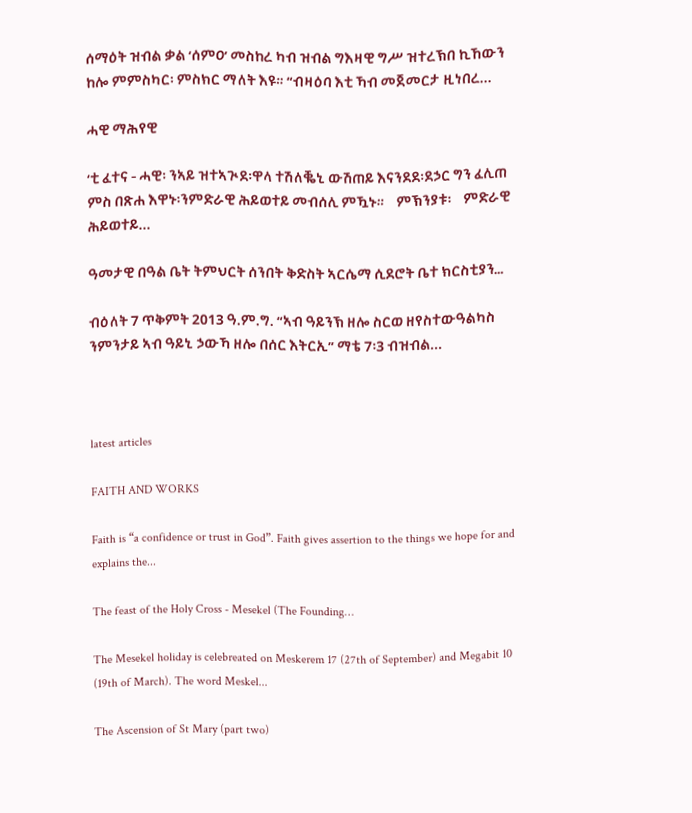ሰማዕት ዝብል ቃል ‘ሰምዐ’ መስከረ ካብ ዝብል ግእዛዊ ግሥ ዝተረኽበ ኪኸውን ከሎ ምምስካር፡ ምስክር ማለት እዩ። “ብዛዕባ እቲ ኻብ መጀመርታ ዚነበረ...

ሓዊ ማሕየዊ

‘ቲ ፈተና - ሓዊ፡ ንኣይ ዝተኣጒደ፡ዋላ ተሽለቘኒ ውሽጠይ እናንደደ፡ደኃር ግን ፈሊጠ ምስ በጽሐ እዋኑ፡ንምድራዊ ሕይወተይ መብሰሊ ምዃኑ።    ምኽንያቱ፡    ምድራዊ ሕይወተይ...

ዓመታዊ በዓል ቤት ትምህርት ሰንበት ቅድስት ኣርሴማ ሲደሮት ቤተ ክርስቲያን…

ብዕለት 7 ጥቅምት 2013 ዓ.ም.ግ. “ኣብ ዓይንኽ ዘሎ ስርወ ዘየስተውዓልካስ ንምንታይ ኣብ ዓይኒ ኃውኻ ዘሎ በሰር እትርኢ” ማቴ 7፡3 ብዝብል...



latest articles

FAITH AND WORKS

Faith is “a confidence or trust in God”. Faith gives assertion to the things we hope for and explains the...

The feast of the Holy Cross - Mesekel (The Founding…

The Mesekel holiday is celebreated on Meskerem 17 (27th of September) and Megabit 10 (19th of March). The word Meskel...

The Ascension of St Mary (part two)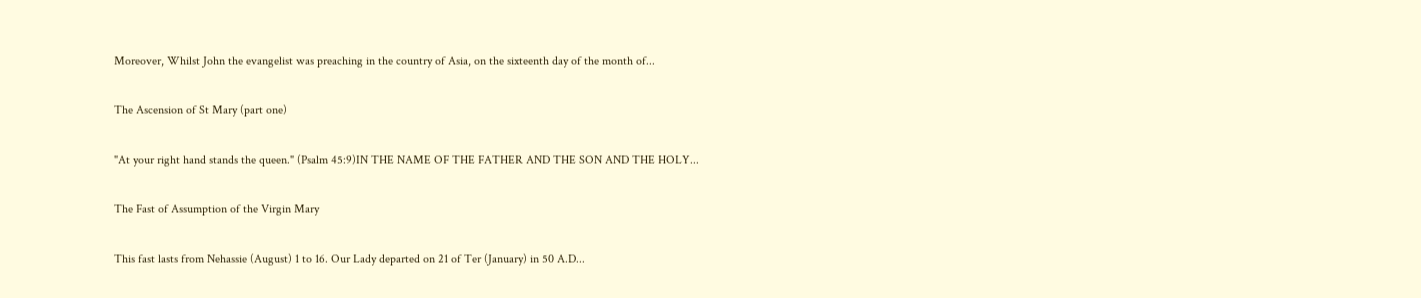Moreover, Whilst John the evangelist was preaching in the country of Asia, on the sixteenth day of the month of...

The Ascension of St Mary (part one)

"At your right hand stands the queen." (Psalm 45:9)IN THE NAME OF THE FATHER AND THE SON AND THE HOLY...

The Fast of Assumption of the Virgin Mary

This fast lasts from Nehassie (August) 1 to 16. Our Lady departed on 21 of Ter (January) in 50 A.D...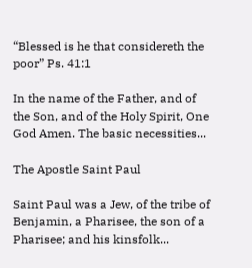“Blessed is he that considereth the poor” Ps. 41:1

In the name of the Father, and of the Son, and of the Holy Spirit, One God Amen. The basic necessities...

The Apostle Saint Paul

Saint Paul was a Jew, of the tribe of Benjamin, a Pharisee, the son of a Pharisee; and his kinsfolk...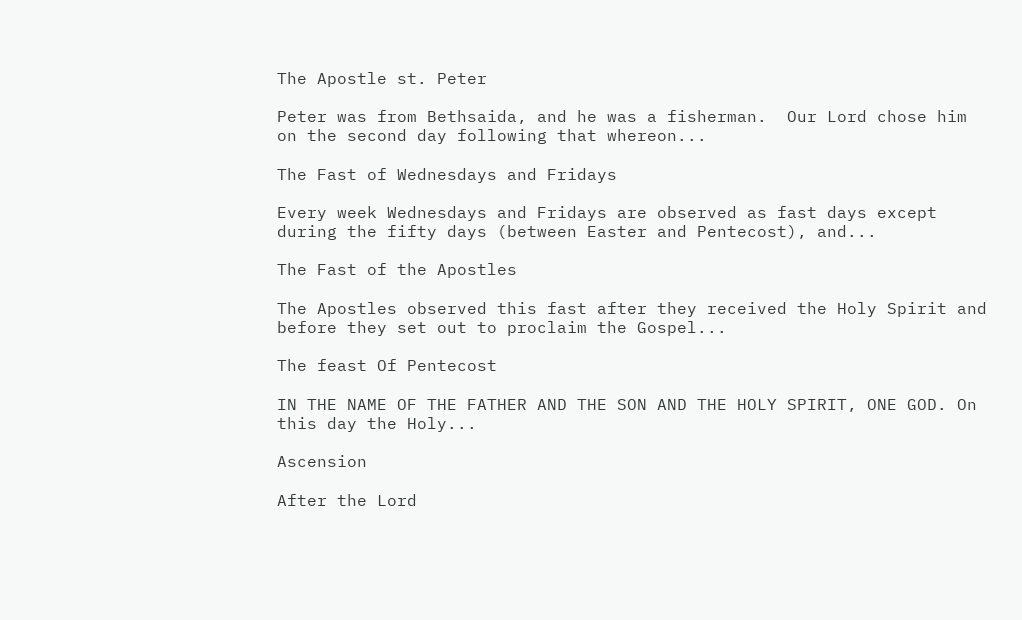The Apostle st. Peter

Peter was from Bethsaida, and he was a fisherman.  Our Lord chose him on the second day following that whereon...

The Fast of Wednesdays and Fridays

Every week Wednesdays and Fridays are observed as fast days except during the fifty days (between Easter and Pentecost), and...

The Fast of the Apostles

The Apostles observed this fast after they received the Holy Spirit and before they set out to proclaim the Gospel...

The feast Of Pentecost

IN THE NAME OF THE FATHER AND THE SON AND THE HOLY SPIRIT, ONE GOD. On this day the Holy...

Ascension

After the Lord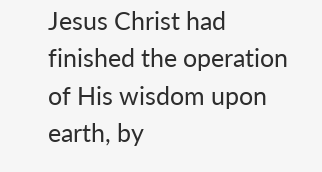Jesus Christ had finished the operation of His wisdom upon earth, by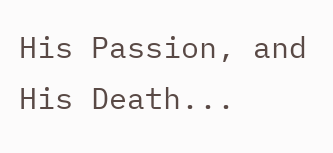His Passion, and His Death...